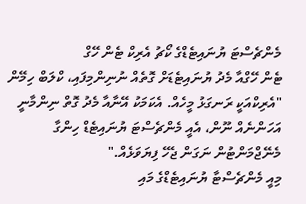މެންޗެސްޓަ ޔުނައިޓެޑްގެ ކޯޗު އެރިކް ޓެން ހޭގް
ޓެން ހޭގްއާ މެދު ޔުނައިޓެޑަށް ގޮތެއް ނުނިންމިފައި، ކްލަބް ހިމޭން
"އެރިކްއަކީ ރަނގަޅު މީހެއް. އެކަމަކު އޭނާއާ މެދު ގޮތް ނިންމާނީ އަހަންނެއް ނޫން، އެއީ މެންޗެސްޓަ ޔުނައިޓެޑް ހިންގާ މެނޭޖްމަންޓުން ނަގަން ޖެހޭ ފިޔަވަޅެއް."
މިއީ މެންޗެސްޓާ ޔުނައިޓެޑްގެ މައި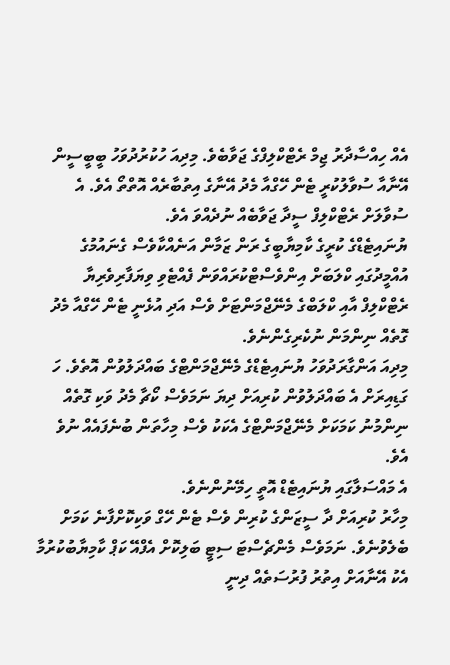އެއް ހިއްސާދާރު ޖިމް ރެޓްކްލިފްގެ ޖަވާބެވެ. މިދިއަ ހުކުރުދުވަހު ބީބީސީން އޭނާއާ ސުވާލުކުރީ ޓެން ހޭގްއާ މެދު އޭނާގެ އިތުބާރެއް އޮތްތޯ އެވެ. އެ ސުވާލަށް ރެޓްކްލިފް ސީދާ ޖަވާބެއް ނުދެއްވަ އެވެ.
ޔުނައިޓެޑްގެ ކުރީގެ ކާމިޔާބީގެ ރަން ޒަމާން އަނެއްކާވެސް ގެނައުމުގެ އުއްމީދުގައި ކްލަބަށް އިންވެސްޓްކުރައްވަން ފެއްޓެވި ވިޔަފާރިވެރިޔާ ރެޓްކްލިފް އާއި ކްލަބްގެ މެނޭޖްމަންޓަށް ވެސް އަދި އުޅެނީ ޓެން ހޭގްއާ މެދު ގޮތެއް ނިންމަން ނުކެރިގެންނެވެ.
މިދިއަ އަންގާރަދުވަހު ޔުނައިޓެޑްގެ މެނޭޖްމަންޓްގެ ބައްދަލުވުން އޮތެވެ. ހަ ގަޑިއިރަށް އެ ބައްދަލުވުން ކުރިއަށް ދިޔަ ނަމަވެސް ކޯޗާ މެދު ވަކި ގޮތެއް ނިންމުނު ކަމަކަށް މެނޭޖްމަންޓްގެ އެކަކު ވެސް މިހާތަން ބުނެފައެއް ނުވެ އެވެ.
އެ މައްސަލާގައި ޔުނައިޓެޑް އޮތީ ހިމޭނުންނެވެ.
މިހާރު ކުރިއަށް ދާ ސީޒަންގެ ކުރިން ވެސް ޓެން ހޭގް ވަކިކޮށްފާނެ ކަމަށް ބެލެވުނެވެ. ނަމަވެސް މެންޗެސްޓަ ސިޓީ ބަލިކޮށް އެފްއޭ ކަޕް ކާމިޔާބުކުރުމާ އެކު އޭނާއަށް އިތުރު ފުރުސަތެއް ދިނީ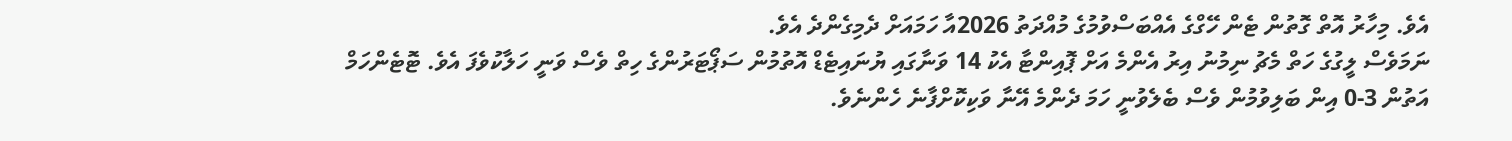އެވެ. މިހާރު އޮތް ގޮތުން ޓެން ހޭގްގެ އެއްބަސްވުމުގެ މުއްދަތު 2026އާ ހަމައަށް ދެމިގެންދެ އެވެ.
ނަމަވެސް ލީގުގެ ހަތް މެޗު ނިމުނު އިރު އެންމެ އަށް ޕޮއިންޓާ އެކު 14 ވަނާގައި ޔުނައިޓެޑް އޮތުމުން ސަޕޯޓަރުންގެ ހިތް ވެސް ވަނީ ހަލާކުވެފަ އެވެ. ޓޮޓެންހަމް އަތުން 3-0 އިން ބަލިވުމުން ވެސް ބެލެވުނީ ހަމަ ދެންމެ އޭނާ ވަކިކޮށްފާނެ ހެންނެވެ.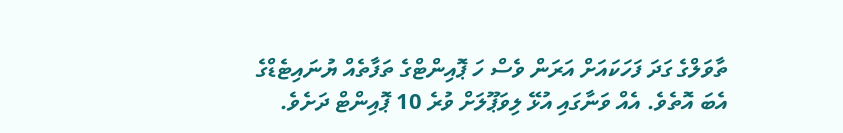ތާވަލްގެ ގަދަ ފަހަކައަށް އަރަން ވެސް ހަ ޕޮއިންޓްގެ ތަފާތެއް ޔުނައިޓެޑްގެ އެބަ އޮތެވެ. އެއް ވަނާގައި އުޅޭ ލިވަޕޫލަށް ވުރެ 10 ޕޮއިންޓް ދަށެވެ.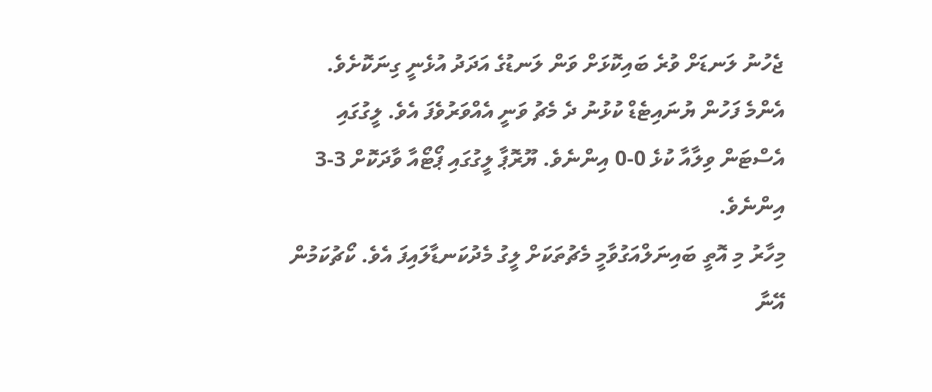ޖެހުނު ލަނޑަށް ވުރެ ބައިކޮޅަށް ވަން ލަނޑުގެ އަދަދު އުޅެނީ ގިނަކޮށެވެ.
އެންމެ ފަހުން ޔުނައިޓެޑް ކުޅުނު ދެ މެޗު ވަނީ އެއްވަރުވެފަ އެވެ. ލީގުގައި އެސްޓަން ވިލާއާ ކުޅެ 0-0 އިންނެވެ. ޔޫރޮޕާ ލީގުގައި ޕޯޓޯއާ ވާދަކޮށް 3-3 އިންނެވެ.
މިހާރު މި އޮތީ ބައިނަލްއަގުވާމީ މެޗުތަކަށް ލީގު މެދުކަނޑާލައިފަ އެވެ. ކޯޗުކަމުން އޭނާ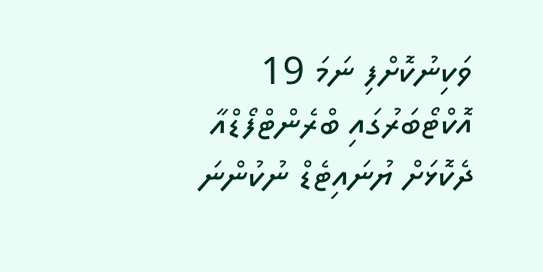ވަކިނުކޮށްފި ނަމަ 19 އޮކްޓޯބަރުގައި ބްރެންޓްފޯޑްއާ ދެކޮޅަށް ޔުނައިޓެޑް ނުކުންނަ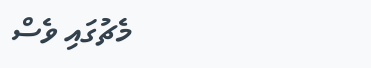މެޗުގައި ވެސް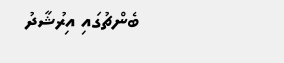ބެންޗުގައި އިރުޝާދު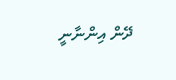ދޭން އިންނާނީ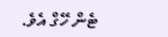ޓެން ހޭގް އެވެ.